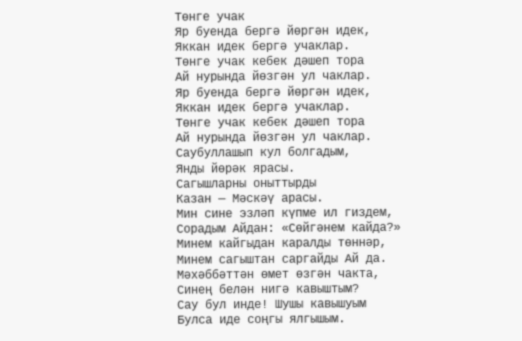Төнге учак
Яр буенда бергә йөргән идек,
Яккан идек бергә учаклар.
Төнге учак кебек дәшеп тора
Ай нурында йөзгән ул чаклар.
Яр буенда бергә йөргән идек,
Яккан идек бергә учаклар.
Төнге учак кебек дәшеп тора
Ай нурында йөзгән ул чаклар.
Саубуллашып кул болгадым,
Янды йөрәк ярасы.
Сагышларны оныттырды
Казан — Мәскәү арасы.
Мин сине эзләп күпме ил гиздем,
Сорадым Айдан: «Сөйгәнем кайда?»
Минем кайгыдан каралды төннәр,
Минем сагыштан саргайды Ай да.
Мәхәббәттән өмет өзгән чакта,
Синең белән нигә кавыштым?
Сау бул инде! Шушы кавышуым
Булса иде соңгы ялгышым.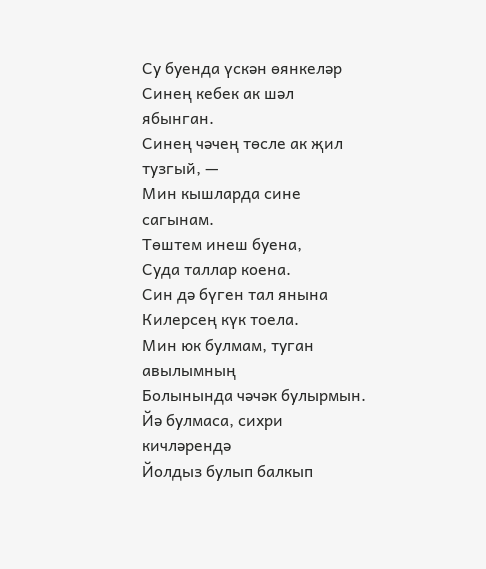Су буенда үскән өянкеләр
Синең кебек ак шәл ябынган.
Синең чәчең төсле ак җил тузгый, —
Мин кышларда сине сагынам.
Төштем инеш буена,
Суда таллар коена.
Син дә бүген тал янына
Килерсең күк тоела.
Мин юк булмам, туган авылымның
Болынында чәчәк булырмын.
Йә булмаса, сихри кичләрендә
Йолдыз булып балкып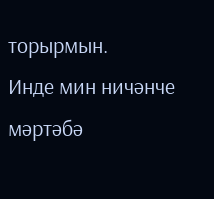торырмын.
Инде мин ничәнче мәртәбә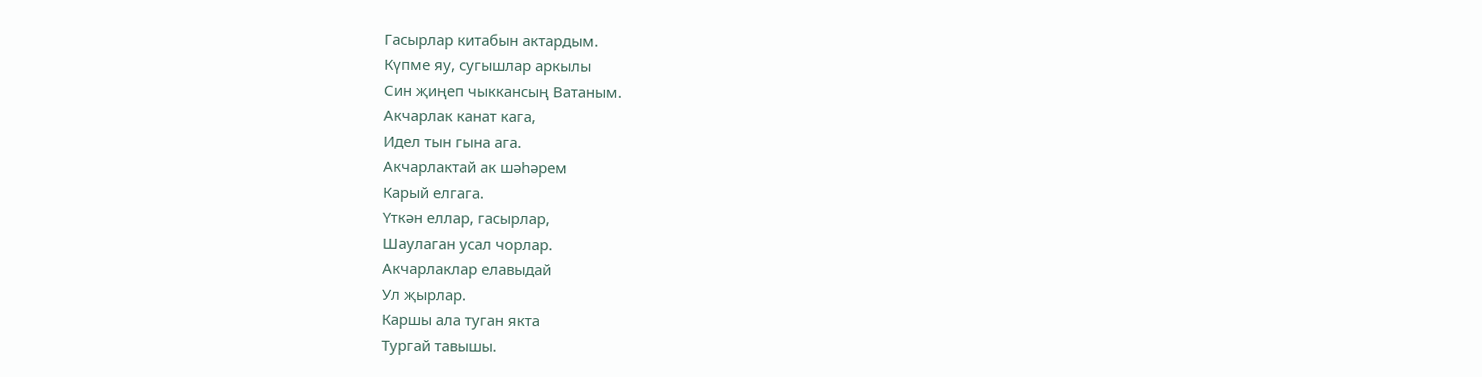Гасырлар китабын актардым.
Күпме яу, сугышлар аркылы
Син җиңеп чыккансың Ватаным.
Акчарлак канат кага,
Идел тын гына ага.
Акчарлактай ак шәһәрем
Карый елгага.
Үткән еллар, гасырлар,
Шаулаган усал чорлар.
Акчарлаклар елавыдай
Ул җырлар.
Каршы ала туган якта
Тургай тавышы.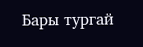Бары тургай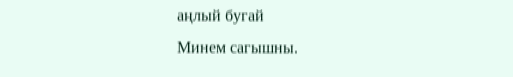аңлый бугай
Минем сагышны.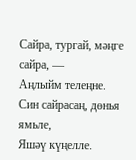Сайра, тургай, мәңге сайра, —
Аңлыйм телеңне.
Син сайрасаң, дөнья ямьле,
Яшәү күңелле.